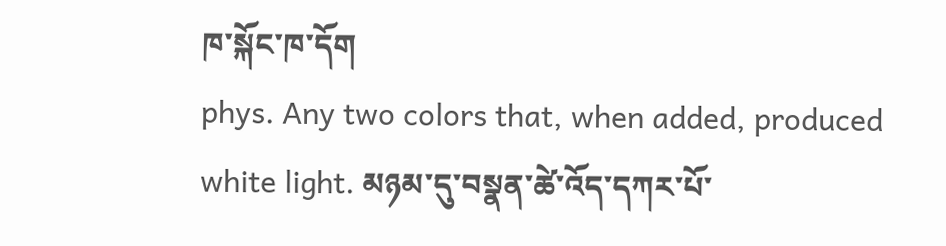ཁ་སྐོང་ཁ་དོག
phys. Any two colors that, when added, produced white light. མཉམ་དུ་བསྣན་ཚེ་འོད་དཀར་པོ་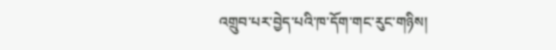འགྲུབ་པར་བྱེད་པའི་ཁ་དོག་གང་རུང་གཉིས།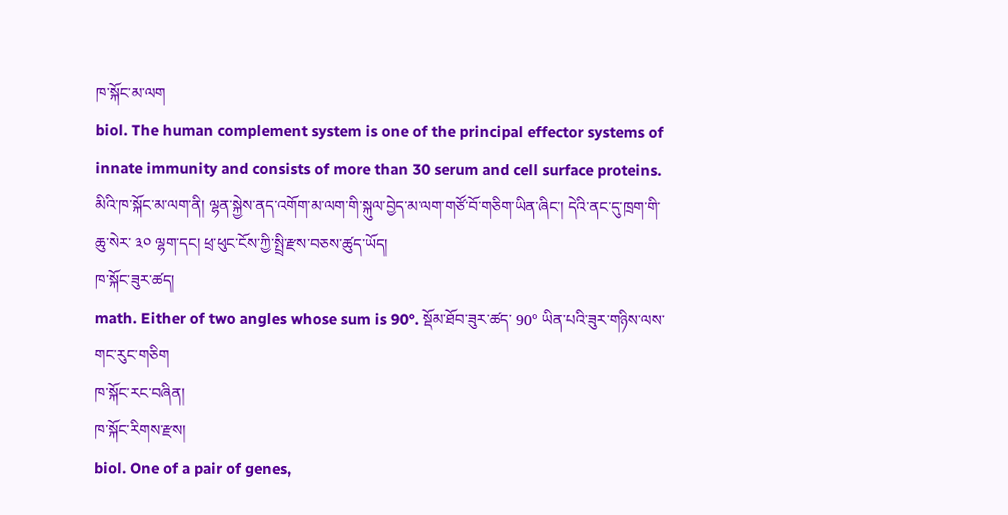ཁ་སྐོང་མ་ལག
biol. The human complement system is one of the principal effector systems of innate immunity and consists of more than 30 serum and cell surface proteins. མིའི་ཁ་སྐོང་མ་ལག་ནི། ལྷན་སྐྱེས་ནད་འགོག་མ་ལག་གི་སྐུལ་བྱེད་མ་ལག་གཙོ་བོ་གཅིག་ཡིན་ཞིང་། དེའི་ནང་དུ་ཁྲག་གི་ཆུ་སེར་ ༣༠ ལྷག་དང། ཕྲ་ཕུང་ངོས་ཀྱི་སྤྲི་རྫས་བཅས་ཚུད་ཡོད།
ཁ་སྐོང་ཟུར་ཚད།
math. Either of two angles whose sum is 90°. སྡོམ་ཐོབ་ཟུར་ཚད་ 90° ཡིན་པའི་ཟུར་གཉིས་ལས་གང་རུང་གཅིག
ཁ་སྐོང་རང་བཞིན།
ཁ་སྐོང་རིགས་རྫས།
biol. One of a pair of genes,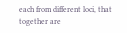each from different loci, that together are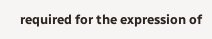required for the expression of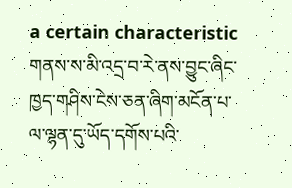a certain characteristic གནས་ས་མི་འདྲ་བ་རེ་ནས་བྱུང་ཞིང་ཁྱད་གཤིས་ངེས་ཅན་ཞིག་མངོན་པ་ལ་ལྷན་དུ་ཡོད་དགོས་པའི་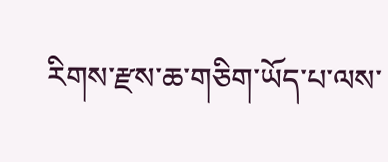རིགས་རྫས་ཆ་གཅིག་ཡོད་པ་ལས་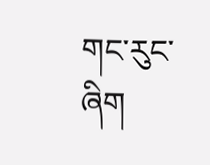གང་རུང་ཞིག